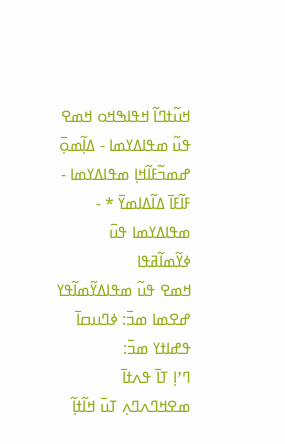ߞߎ߬ߙߣߊ߬ ߞߟߊߒߞߋ ߞߘߐ ߟߎ߬ ߘߟߊߡߌߘߊ - ߡߊ߲߬ߘߋ߲߫ ߝߘߏ߬ߓߊ߬ߞߊ߲ ߘߟߊߡߌߘߊ - ߓߊ߬ߓߊ߫ ߡߊ߬ߡߊߘߌ߫ * - ߘߟߊߡߌߘߊ ߟߎ߫ ߦߌ߬ߘߊ߬ߥߟߊ
ߞߘߐ ߟߎ߬ ߘߟߊߡߌ߬ߘߊ߬ߟߌ ߝߐߘߊ ߘߏ߫: ߦߣߎߛߊ߫   ߟߝߊߙߌ ߘߏ߫:
ߣߴߊ߲ ߠߊ߫ ߟߍߙߊ߫ ߘߐߞߣߍߣߍ߲ ߠߎ߫ ߞߊ߬ߙߊ߲߬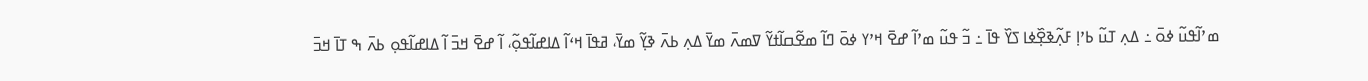ߘߴߊ߬ߟߎ߬ ߦߋ߫ ߸ ߡߍ߲ ߠߎ߬ ߕߴߊ߲ ߓߍ߲߬ߢߐ߲߰ߦߊ ߖߌ߰ ߟߊ߫ ߸ ߏ߬ ߟߎ߬ ߘߴߊ߬ ߝߐ߫ ߞߴߌ ߦߋ߫ ߣߊ߬ ߘߐ߬ߛߊ߬ߙߌ߬ ߜߘߍ߫ ߘߌ߫ ߡߍ߲ ߕߍ߫ ߢߌ߲߬ ߘߌ߫، ߥߟߊ߫ ߞߵߊ߬ ߡߊߝߊ߬ߟߋ߲߬، ߊ߬ ߝߐ߫ ߞߏ߫ ߊ߬ ߡߊߝߊ߬ߟߋ߲ ߕߍ߫ ߒ ߠߊ߫ ߞߏ߫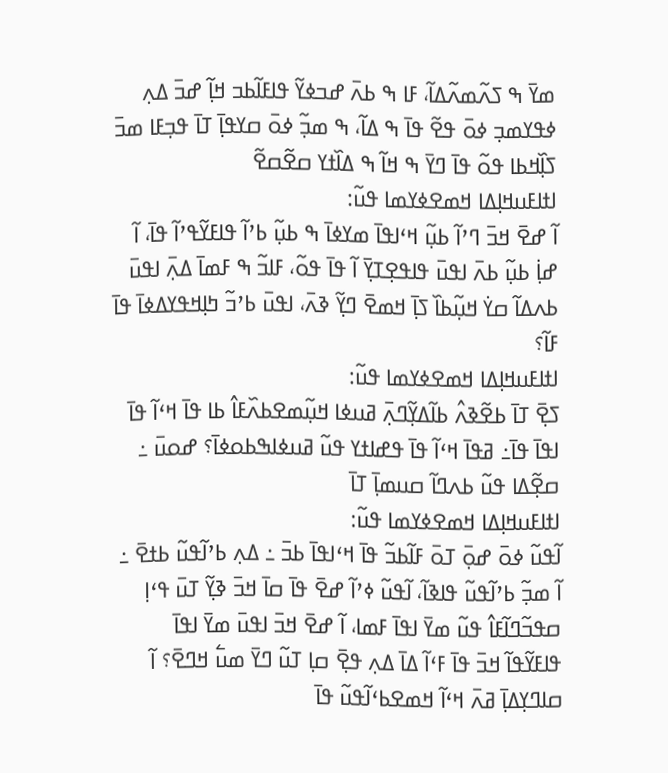ߘߌ߫ ߒ ߖߍ߬ߘߍ߬ߡߊ߬، ߓߊ ߒ ߕߍ߫ ߝߏߦߌ߬ ߟߊߓߊ߬ߕߏ ߞߊ߲߬ ߝߏ߫ ߡߍ߲ ߦߟߌߘߏ߲ ߦߋ߫ ߟߐ߬ ߟߊ߫ ߒ ߡߊ߬، ߒ ߘߏ߲߬ ߦߋ߫ ߛߌߟߊ߲߫ ߠߊ߫ ߟߏ߲ߓߊ ߘߏ߫ ߖߊ߲߰ߞߕߊ ߟߋ߬ ߟߊ߫ ߣߌ߫ ߒ ߞߊ߬ ߒ ߡߊ߰ߙߌ ߛߐ߬ߛߐ߬
ߊߙߊߓߎߞߊ߲ߡߊ ߞߘߐߦߌߘߊ ߟߎ߬:
ߊ߬ ߝߐ߫ ߞߏ߫ ߣߴߊ߬ ߕߎ߲߬ ߞߵߊߟߊ߫ ߘߌߦߊ߫ ߒ ߕߎ߲߬ ߕߴߊ߬ ߟߊߓߌ߬ߟߴߊ߬ ߟߊ߫، ߊ߬ ߝߊ߲߭ ߕߎ߲߬ ߕߍ߫ ߊߟߎ߫ ߟߊߟߐ߲ߠߌ߲߫ ߊ߬ ߟߊ߫ ߟߋ߬، ߓߊߏ߬ ߒ ߓߘߊ߫ ߡߍ߲߫ ߊߟߎ߫ ߕߍߡߊ߬ ߛߌ߭ ߞߎ߲߬ߕߊ߰ ߖߊ߲߫ ߞߘߐ߫ ߣߌ߲߬ ߢߍ߫، ߊߟߎ߫ ߕߴߏ߬ ߤߊ߲ߞߟߌߡߦߊ߫ ߟߊ߫ ߓߊ߬؟
ߊߙߊߓߎߞߊ߲ߡߊ ߞߘߐߦߌߘߊ ߟߎ߬:
ߖߐ߲߫ ߠߊ߫ ߕߐ߬ߢߍ߮ ߕߊ߬ߡߌ߲߬ߣߍ߲߫ ߥߎߦߊ ߞߎ߲߬ߘߐߕߍ߰ߓߊ߮ ߕߊ ߟߊ߫ ߞߵߊ߬ ߟߊ߫ ߊߟߊ߫ ߟߊ߫߸ ߥߟߊ߫ ߞߵߊ߬ ߟߊ߫ ߟߝߊߙߌ ߟߎ߬ ߥߎߦߊߒߕߋߦߊ߫؟ ߝߋߎ߫ ߸ ߛߐ߲߬ߡߊ ߟߎ߬ ߕߍߣߊ߬ ߛߎߘߊ߲߫ ߠߊ߫
ߊߙߊߓߎߞߊ߲ߡߊ ߞߘߐߦߌߘߊ ߟߎ߬:
ߊ߬ߟߎ߬ ߦߋ߫ ߝߋ߲߫ ߠߋ߫ ߓߊ߬ߕߏ߬ ߟߊ߫ ߞߵߊߟߊ߫ ߕߏ߫ ߸ ߡߍ߲ ߕߴߊ߬ߟߎ߬ ߕߙߐ߫ ߸ ߊ߬ ߘߏ߲߬ ߕߴߊ߬ߟߎ߬ ߟߊߢߊ߬، ߊ߬ߟߎ߬ ߦߴߊ߬ ߝߐ߫ ߟߊ߫ ߛߊ߫ ߞߏ߫ ߢߌ߲߬ ߠߎ߫ ߟߵߊ߲ ߛߟߏ߬ߣߊ߬ߓߊ߮ ߟߎ߬ ߘߌ߫ ߊߟߊ߫ ߓߘߊ، ߊ߬ ߝߐ߫ ߞߏ߫ ߊߟߎ߫ ߘߌ߫ ߊߟߊ߫ ߟߊߓߌ߬ߟߊ߬ ߞߏ߫ ߟߊ߫ ߓߵߊ߬ ߡߊ߫ ߡߍ߲ ߟߐ߲߫ ߛߊ߲ ߠߎ߬ ߣߌ߫ ߘߎ߱ ߞߣߐ߫؟ ߊ߬ ߛߊߣߌ߲ߡߊ߲߫ ߥߍ߫ ߞߵߊ߬ ߞߘߐߕߵߊ߬ߟߎ߬ ߟߊ߫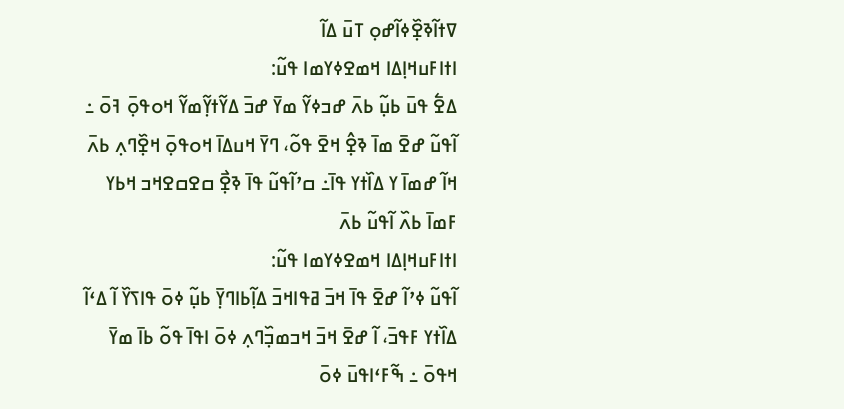ߜߙߊ߬ߢߐ߲߰ߦߊ߬ߝߋ߲ ߠߎ߫ ߡߊ߬
ߊߙߊߓߎߞߊ߲ߡߊ ߞߘߐߦߌߘߊ ߟߎ߬:
ߡߐ߱ ߟߎ߫ ߕߎ߲߬ ߕߍ߫ ߝߏߦߌ߬ ߘߌ߫ ߝߏ߫ ߡߌ߬ߙߌ߲߬ߘߌ߬ ߞߋߟߋ߲߫ ߔߋ߫ ߸ ߊ߬ߟߎ߬ ߝߐ߫ ߘߊ߫ ߢߐ߲߮ ߞߐ߫ ߟߋ߬، ߣߌ߫ ߞߎߡߊ߫ ߞߋߟߋ߲߫ ߞߐ߲߰ߣߍ߲ ߕߍ߫ ߞߊ߬ ߝߘߊ߫ ߌ ߡߊ߰ߙߌ ߟߊ߫߸ ߛߴߊ߬ߟߎ߬ ߟߊ߫ ߢߐ߲߯ ߛߐߛߐߞߏ ߞߕߌ ߓߘߊ߫ ߕߍ߰ ߊ߬ߟߎ߬ ߕߍ߫
ߊߙߊߓߎߞߊ߲ߡߊ ߞߘߐߦߌߘߊ ߟߎ߬:
ߊ߬ߟߎ߬ ߦߴߊ߬ ߝߐ߫ ߟߊ߫ ߞߏ߫ ߥߟߊߞߏ߫ ߡߊ߲߬ߕߊߣߌ߲߫ ߕߎ߲߬ ߦߋ߫ ߟߊߖߌ߰ ߊ߬ ߡߵߊ߬ ߡߊ߰ߙߌ ߓߟߏ߫، ߊ߬ ߝߐ߫ ߞߏ߫ ߞߏߘߏ߲߰ߣߍ߲ ߦߋ߫ ߊߟߊ߫ ߟߋ߬ ߕߊ߫ ߘߌ߫ ߞߟߋ߫ ߸ ߒ߬ߓߵߊߟߎ߫ ߦߋ߫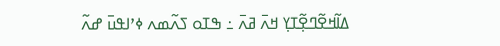ߡߊ߬ߞߐ߬ߣߐ߲߬ߠߌ߲ ߞߍ߫ ߥߍ߫ ߸ ߒߠߋ ߖߍ߬ߘߍ ߦߴߊߟߎ߫ ߝߍ߬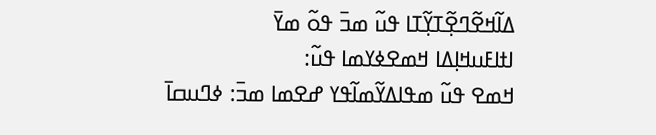ߡߊ߬ߞߐ߬ߣߐ߲߬ߠߌ߲߬ߠߊ ߟߎ߬ ߘߏ߫ ߟߋ߬ ߘߌ߫
ߊߙߊߓߎߞߊ߲ߡߊ ߞߘߐߦߌߘߊ ߟߎ߬:
ߞߘߐ ߟߎ߬ ߘߟߊߡߌ߬ߘߊ߬ߟߌ ߝߐߘߊ ߘߏ߫: ߦߣߎߛߊ߫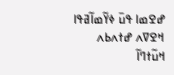ߝߐߘߊ ߟߎ߫ ߦߌ߬ߘߊ߬ߥߟߊ ߞߐߜߍ ߝߙߍߕߍ
ߞߎ߬ߙߣߊ߬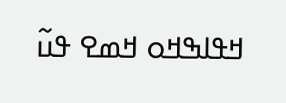ߞߟߊߒߞߋ ߞߘߐ ߟߎ߬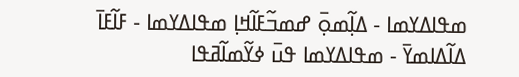ߘߟߊߡߌߘߊ - ߡߊ߲߬ߘߋ߲߫ ߝߘߏ߬ߓߊ߬ߞߊ߲ ߘߟߊߡߌߘߊ - ߓߊ߬ߓߊ߫ ߡߊ߬ߡߊߘߌ߫ - ߘߟߊߡߌߘߊ ߟߎ߫ ߦߌ߬ߘߊ߬ߥߟߊ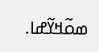ߘߋ߬ߞߌ߬ߝߊ.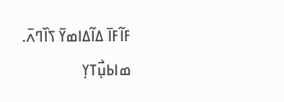ߓߊ߬ߓߊ߫ ߡߊ߬ߡߊߘߌ߫ ߖߊ߰ߣߍ߫.
ߘߊߕߎ߲߯ߠߌ߲